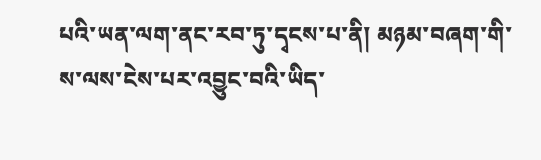པའི་ཡན་ལག་ནང་རབ་ཏུ་དྭངས་པ་ནི། མཉམ་བཞག་གི་ས་ལས་ངེས་པར་འབྱུང་བའི་ཡིད་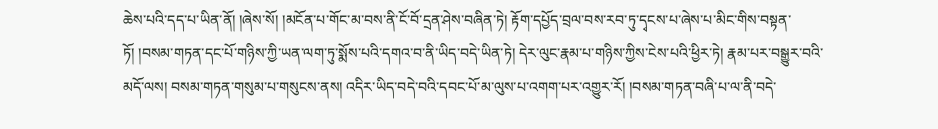ཆེས་པའི་དད་པ་ཡིན་ནོ། །ཞེས་སོ། །མངོན་པ་གོང་མ་བས་ནི་ངོ་བོ་དྲན་ཤེས་བཞིན་ཏེ། རྟོག་དཔྱོད་བྲལ་བས་རབ་ཏུ་དྭངས་པ་ཞེས་པ་མིང་གིས་བསྟན་ཏོ། །བསམ་གཏན་དང་པོ་གཉིས་ཀྱི་ཡན་ལག་ཏུ་སྨོས་པའི་དགའ་བ་ནི་ཡིད་བདེ་ཡིན་ཏེ། དེར་ལུང་རྣམ་པ་གཉིས་ཀྱིས་ངེས་པའི་ཕྱིར་ཏེ། རྣམ་པར་བསྒྱུར་བའི་མདོ་ལས། བསམ་གཏན་གསུམ་པ་གསུངས་ནས། འདིར་ཡིད་བདེ་བའི་དབང་པོ་མ་ལུས་པ་འགག་པར་འགྱུར་རོ། །བསམ་གཏན་བཞི་པ་ལ་ནི་བདེ་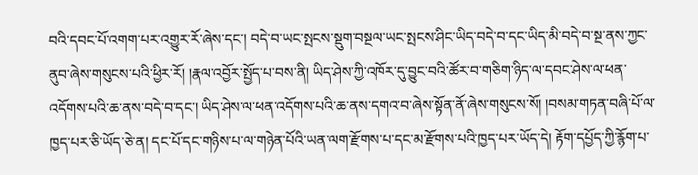བའི་དབང་པོ་འགག་པར་འགྱུར་རོ་ཞེས་དང་། བདེ་བ་ཡང་སྤངས་སྡུག་བསྔལ་ཡང་སྤངས་ཤིང་ཡིད་བདེ་བ་དང་ཡིད་མི་བདེ་བ་སྔ་ནས་ཀྱང་ནུབ་ཞེས་གསུངས་པའི་ཕྱིར་རོ། །རྣལ་འབྱོར་སྤྱོད་པ་བས་ནི། ཡིད་ཤེས་ཀྱི་འཁོར་དུ་བྱུང་བའི་ཚོར་བ་གཅིག་ཉིད་ལ་དབང་ཤེས་ལ་ཕན་འདོགས་པའི་ཆ་ནས་བདེ་བ་དང་། ཡིད་ཤེས་ལ་ཕན་འདོགས་པའི་ཆ་ནས་དགའ་བ་ཞེས་སྟོན་ནོ་ཞེས་གསུངས་སོ། །བསམ་གཏན་བཞི་པོ་ལ་ཁྱད་པར་ཅི་ཡོད་ཅེ་ན། དང་པོ་དང་གཉིས་པ་ལ་གཉེན་པོའི་ཡན་ལག་རྫོགས་པ་དང་མ་རྫོགས་པའི་ཁྱད་པར་ཡོད་དེ། རྟོག་དཔྱོད་ཀྱི་རྙོག་པ་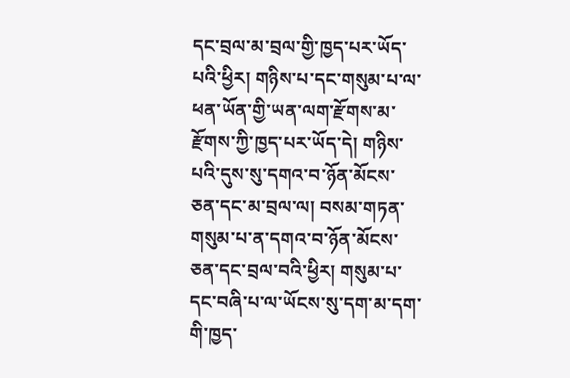དང་བྲལ་མ་བྲལ་གྱི་ཁྱད་པར་ཡོད་པའི་ཕྱིར། གཉིས་པ་དང་གསུམ་པ་ལ་ཕན་ཡོན་གྱི་ཡན་ལག་རྫོགས་མ་རྫོགས་ཀྱི་ཁྱད་པར་ཡོད་དེ། གཉིས་པའི་དུས་སུ་དགའ་བ་ཉོན་མོངས་ཅན་དང་མ་བྲལ་ལ། བསམ་གཏན་གསུམ་པ་ན་དགའ་བ་ཉོན་མོངས་ཅན་དང་བྲལ་བའི་ཕྱིར། གསུམ་པ་དང་བཞི་པ་ལ་ཡོངས་སུ་དག་མ་དག་གི་ཁྱད་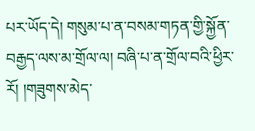པར་ཡོད་དེ། གསུམ་པ་ན་བསམ་གཏན་གྱི་སྐྱོན་བརྒྱད་ལས་མ་གྲོལ་ལ། བཞི་པ་ན་གྲོལ་བའི་ཕྱིར་རོ། །གཟུགས་མེད་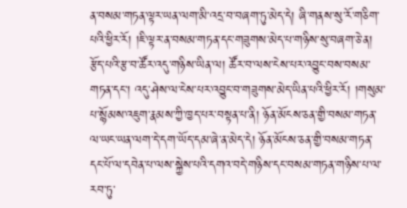ན་བསམ་གཏན་ལྟར་ཡན་ལག་མི་འདྲ་བ་བཞག་ཏུ་མེད་དེ། ཞི་གནས་སུ་རོ་གཅིག་པའི་ཕྱིར་རོ། །ཇི་ལྟར་ན་བསམ་གཏན་དང་གཟུགས་མེད་པ་གཉིས་སུ་བཞག་ཅེ་ན། རྩོད་པའི་རྩ་བ་ཚོར་འདུ་གཉིས་ཡིན་ལ། ཚོར་བ་ལས་ངེས་པར་འབྱུང་བས་བསམ་གཏན་དང་། འདུ་ཤེས་ལ་ངེས་པར་འབྱུང་བ་གཟུགས་མེད་ཡིན་པའི་ཕྱིར་རོ། །གསུམ་པ་སྙོམས་འཇུག་རྣམས་ཀྱི་ཁྱད་པར་བསྟན་པ་ནི། ཉོན་མོངས་ཅན་གྱི་བསམ་གཏན་ལ་ཡང་ཡན་ལག་དེ་དག་ཡོད་དམ་ཞེ་ན་མེད་དེ། ཉོན་མོངས་ཅན་གྱི་བསམ་གཏན་དང་པོ་ལ་དབེན་པ་ལས་སྐྱེས་པའི་དགའ་བདེ་གཉིས་དང་བསམ་གཏན་གཉིས་པ་ལ་རབ་ཏུ་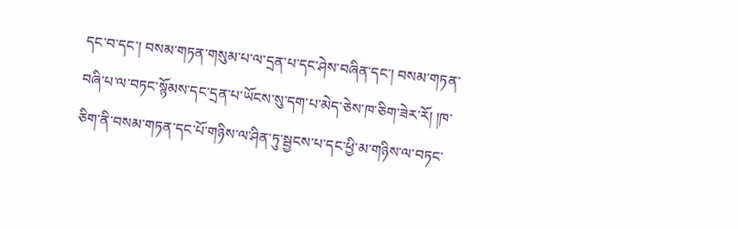དང་བ་དང་། བསམ་གཏན་གསུམ་པ་ལ་དྲན་པ་དང་ཤེས་བཞིན་དང་། བསམ་གཏན་བཞི་པ་ལ་བཏང་སྙོམས་དང་དྲན་པ་ཡོངས་སུ་དག་པ་མེད་ཅེས་ཁ་ཅིག་ཟེར་རོ། །ཁ་ཅིག་ནི་བསམ་གཏན་དང་པོ་གཉིས་ལ་ཤིན་ཏུ་སྦྱངས་པ་དང་ཕྱི་མ་གཉིས་ལ་བཏང་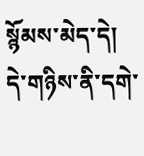སྙོམས་མེད་དེ། དེ་གཉིས་ནི་དགེ་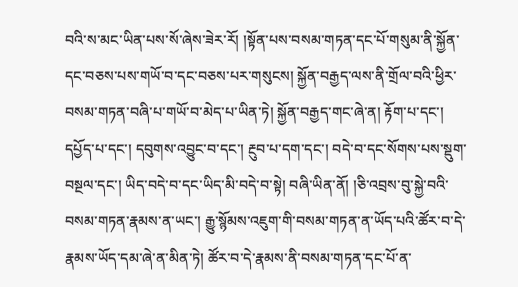བའི་ས་མང་ཡིན་པས་སོ་ཞེས་ཟེར་རོ། །སྟོན་པས་བསམ་གཏན་དང་པོ་གསུམ་ནི་སྐྱོན་དང་བཅས་པས་གཡོ་བ་དང་བཅས་པར་གསུངས། སྐྱོན་བརྒྱད་ལས་ནི་གྲོལ་བའི་ཕྱིར་བསམ་གཏན་བཞི་པ་གཡོ་བ་མེད་པ་ཡིན་ཏེ། སྐྱོན་བརྒྱད་གང་ཞེ་ན། རྟོག་པ་དང་། དཔྱོད་པ་དང་། དབུགས་འབྱུང་བ་དང་། རྔུབ་པ་དག་དང་། བདེ་བ་དང་སོགས་པས་སྡུག་བསྔལ་དང་། ཡིད་བདེ་བ་དང་ཡིད་མི་བདེ་བ་སྟེ། བཞི་ཡིན་ནོ། །ཅི་འབྲས་བུ་སྐྱེ་བའི་བསམ་གཏན་རྣམས་ན་ཡང་། རྒྱུ་སྙོམས་འཇུག་གི་བསམ་གཏན་ན་ཡོད་པའི་ཚོར་བ་དེ་རྣམས་ཡོད་དམ་ཞེ་ན་མིན་ཏེ། ཚོར་བ་དེ་རྣམས་ནི་བསམ་གཏན་དང་པོ་ན་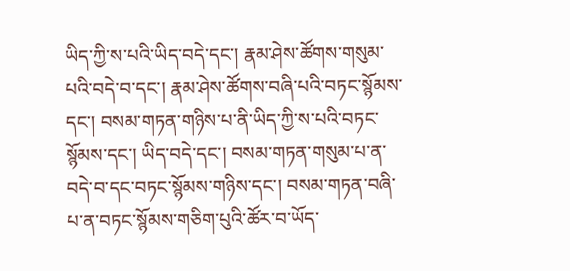ཡིད་ཀྱི་ས་པའི་ཡིད་བདེ་དང་། རྣམ་ཤེས་ཚོགས་གསུམ་པའི་བདེ་བ་དང་། རྣམ་ཤེས་ཚོགས་བཞི་པའི་བཏང་སྙོམས་དང་། བསམ་གཏན་གཉིས་པ་ནི་ཡིད་ཀྱི་ས་པའི་བཏང་སྙོམས་དང་། ཡིད་བདེ་དང་། བསམ་གཏན་གསུམ་པ་ན་བདེ་བ་དང་བཏང་སྙོམས་གཉིས་དང་། བསམ་གཏན་བཞི་པ་ན་བཏང་སྙོམས་གཅིག་པུའི་ཚོར་བ་ཡོད་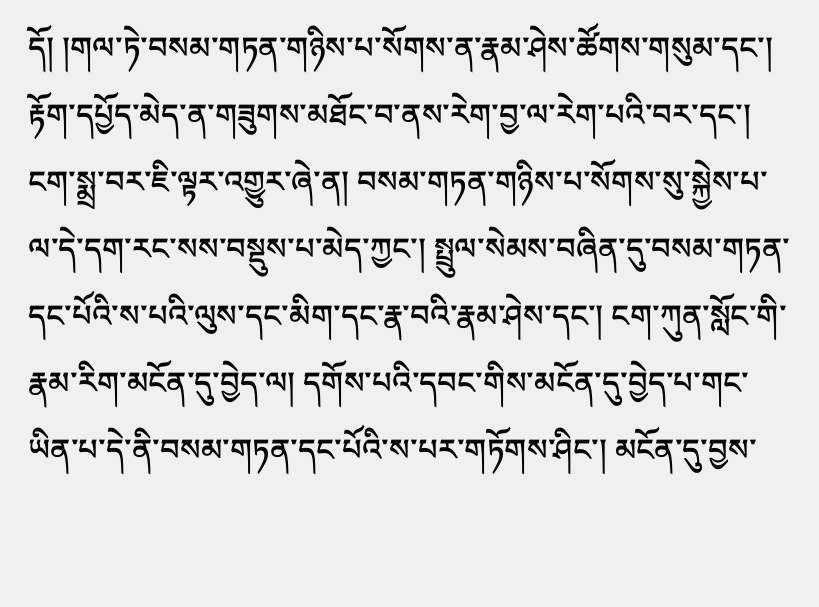དོ། །གལ་ཏེ་བསམ་གཏན་གཉིས་པ་སོགས་ན་རྣམ་ཤེས་ཚོགས་གསུམ་དང་། རྟོག་དཔྱོད་མེད་ན་གཟུགས་མཐོང་བ་ནས་རེག་བྱ་ལ་རེག་པའི་བར་དང་། ངག་སྨྲ་བར་ཇི་ལྟར་འགྱུར་ཞེ་ན། བསམ་གཏན་གཉིས་པ་སོགས་སུ་སྐྱེས་པ་ལ་དེ་དག་རང་སས་བསྡུས་པ་མེད་ཀྱང་། སྤྲུལ་སེམས་བཞིན་དུ་བསམ་གཏན་དང་པོའི་ས་པའི་ལུས་དང་མིག་དང་རྣ་བའི་རྣམ་ཤེས་དང་། ངག་ཀུན་སློང་གི་རྣམ་རིག་མངོན་དུ་བྱེད་ལ། དགོས་པའི་དབང་གིས་མངོན་དུ་བྱེད་པ་གང་ཡིན་པ་དེ་ནི་བསམ་གཏན་དང་པོའི་ས་པར་གཏོགས་ཤིང་། མངོན་དུ་བྱས་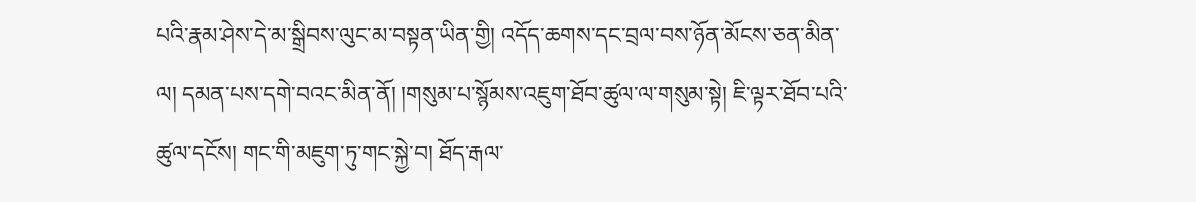པའི་རྣམ་ཤེས་དེ་མ་སྒྲིབས་ལུང་མ་བསྟན་ཡིན་གྱི། འདོད་ཆགས་དང་བྲལ་བས་ཉོན་མོངས་ཅན་མིན་ལ། དམན་པས་དགེ་བའང་མིན་ནོ། །གསུམ་པ་སྙོམས་འཇུག་ཐོབ་ཚུལ་ལ་གསུམ་སྟེ། ཇི་ལྟར་ཐོབ་པའི་ཚུལ་དངོས། གང་གི་མཇུག་ཏུ་གང་སྐྱེ་བ། ཐོད་རྒལ་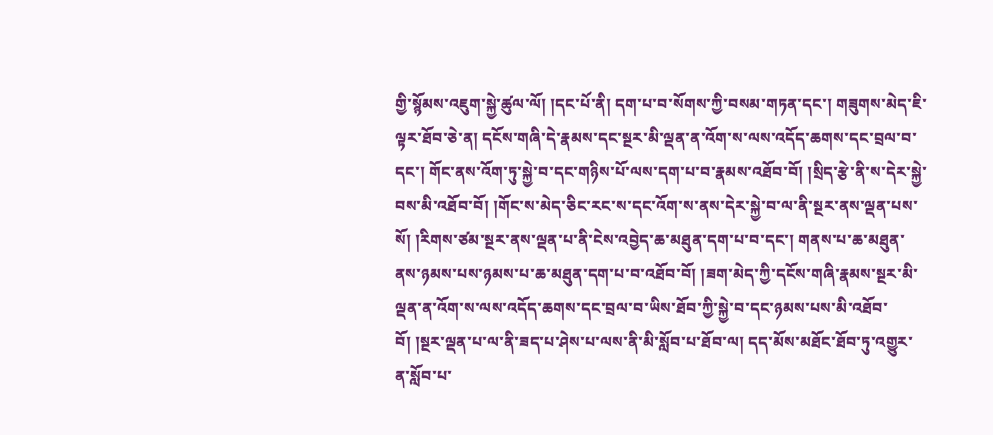གྱི་སྙོམས་འཇུག་སྐྱེ་ཚུལ་ལོ། །དང་པོ་ནི། དག་པ་བ་སོགས་ཀྱི་བསམ་གཏན་དང་། གཟུགས་མེད་ཇི་ལྟར་ཐོབ་ཅེ་ན། དངོས་གཞི་དེ་རྣམས་དང་སྔར་མི་ལྡན་ན་འོག་ས་ལས་འདོད་ཆགས་དང་བྲལ་བ་དང་། གོང་ནས་འོག་ཏུ་སྐྱེ་བ་དང་གཉིས་པོ་ལས་དག་པ་བ་རྣམས་འཐོབ་བོ། །སྲིད་རྩེ་ནི་ས་དེར་སྐྱེ་བས་མི་འཐོབ་བོ། །གོང་ས་མེད་ཅིང་རང་ས་དང་འོག་ས་ནས་དེར་སྐྱེ་བ་ལ་ནི་སྔར་ནས་ལྡན་པས་སོ། །རིགས་ཙམ་སྔར་ནས་ལྡན་པ་ནི་ངེས་འབྱེད་ཆ་མཐུན་དག་པ་བ་དང་། གནས་པ་ཆ་མཐུན་ནས་ཉམས་པས་ཉམས་པ་ཆ་མཐུན་དག་པ་བ་འཐོབ་བོ། །ཟག་མེད་ཀྱི་དངོས་གཞི་རྣམས་སྔར་མི་ལྡན་ན་འོག་ས་ལས་འདོད་ཆགས་དང་བྲལ་བ་ཡིས་ཐོབ་ཀྱི་སྐྱེ་བ་དང་ཉམས་པས་མི་འཐོབ་བོ། །སྔར་ལྡན་པ་ལ་ནི་ཟད་པ་ཤེས་པ་ལས་ནི་མི་སློབ་པ་ཐོབ་ལ། དད་མོས་མཐོང་ཐོབ་ཏུ་འགྱུར་ན་སློབ་པ་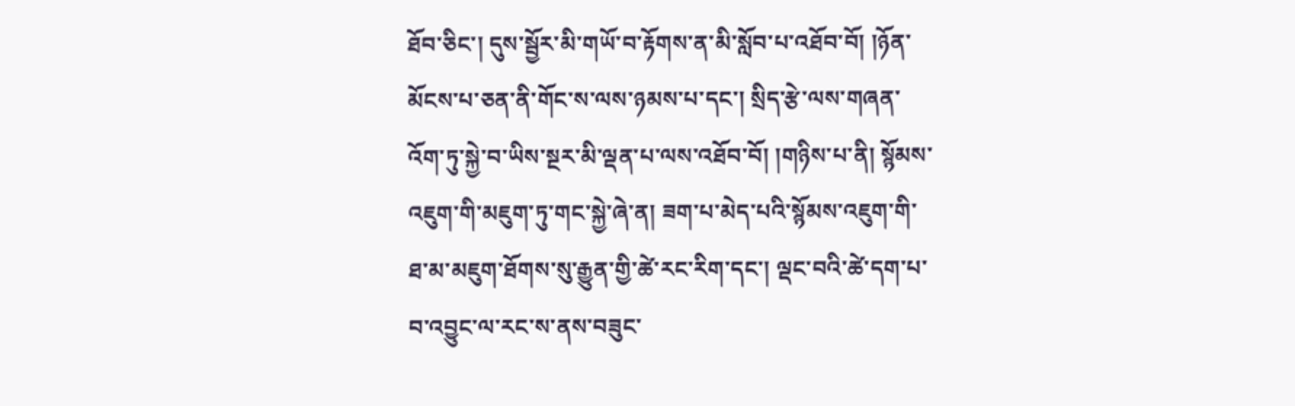ཐོབ་ཅིང་། དུས་སྦྱོར་མི་གཡོ་བ་རྟོགས་ན་མི་སློབ་པ་འཐོབ་བོ། །ཉོན་མོངས་པ་ཅན་ནི་གོང་ས་ལས་ཉམས་པ་དང་། སྲིད་རྩེ་ལས་གཞན་འོག་ཏུ་སྐྱེ་བ་ཡིས་སྔར་མི་ལྡན་པ་ལས་འཐོབ་བོ། །གཉིས་པ་ནི། སྙོམས་འཇུག་གི་མཇུག་ཏུ་གང་སྐྱེ་ཞེ་ན། ཟག་པ་མེད་པའི་སྙོམས་འཇུག་གི་ཐ་མ་མཇུག་ཐོགས་སུ་རྒྱུན་གྱི་ཚེ་རང་རིག་དང་། ལྡང་བའི་ཚེ་དག་པ་བ་འབྱུང་ལ་རང་ས་ནས་བཟུང་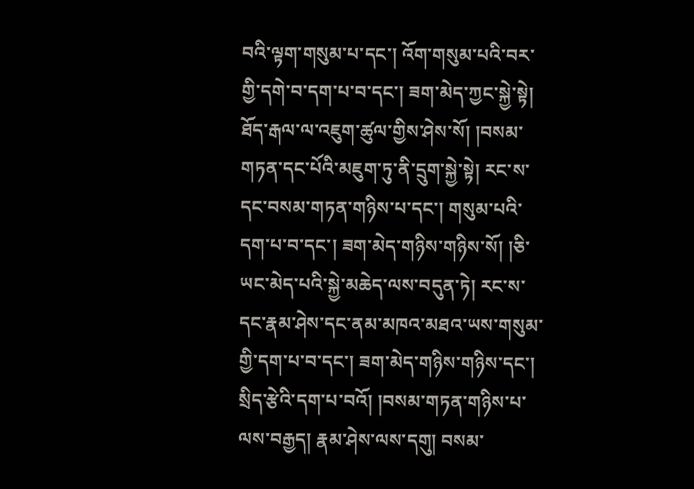བའི་ལྟག་གསུམ་པ་དང་། འོག་གསུམ་པའི་བར་གྱི་དགེ་བ་དག་པ་བ་དང་། ཟག་མེད་ཀྱང་སྐྱེ་སྟེ། ཐོད་རྒལ་ལ་འཇུག་ཚུལ་གྱིས་ཤེས་སོ། །བསམ་གཏན་དང་པོའི་མཇུག་ཏུ་ནི་དྲུག་སྐྱེ་སྟེ། རང་ས་དང་བསམ་གཏན་གཉིས་པ་དང་། གསུམ་པའི་དག་པ་བ་དང་། ཟག་མེད་གཉིས་གཉིས་སོ། །ཅི་ཡང་མེད་པའི་སྐྱེ་མཆེད་ལས་བདུན་ཏེ། རང་ས་དང་རྣམ་ཤེས་དང་ནམ་མཁའ་མཐའ་ཡས་གསུམ་གྱི་དག་པ་བ་དང་། ཟག་མེད་གཉིས་གཉིས་དང་། སྲིད་རྩེའི་དག་པ་བའོ། །བསམ་གཏན་གཉིས་པ་ལས་བརྒྱད། རྣམ་ཤེས་ལས་དགུ། བསམ་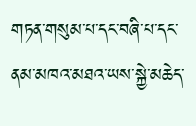གཏན་གསུམ་པ་དང་བཞི་པ་དང་ནམ་མཁའ་མཐའ་ཡས་སྐྱེ་མཆེད་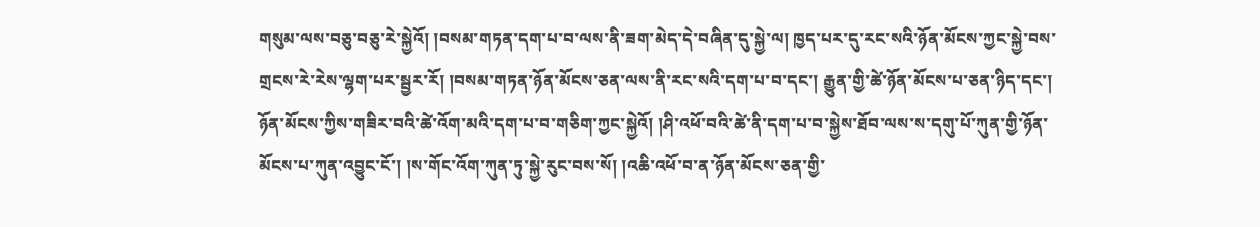གསུམ་ལས་བཅུ་བཅུ་རེ་སྐྱེའོ། །བསམ་གཏན་དག་པ་བ་ལས་ནི་ཟག་མེད་དེ་བཞིན་དུ་སྐྱེ་ལ། ཁྱད་པར་དུ་རང་སའི་ཉོན་མོངས་ཀྱང་སྐྱེ་བས་གྲངས་རེ་རེས་ལྷག་པར་སྦྱར་རོ། །བསམ་གཏན་ཉོན་མོངས་ཅན་ལས་ནི་རང་སའི་དག་པ་བ་དང་། རྒྱུན་གྱི་ཚེ་ཉོན་མོངས་པ་ཅན་ཉིད་དང་། ཉོན་མོངས་ཀྱིས་གཟིར་བའི་ཚེ་འོག་མའི་དག་པ་བ་གཅིག་ཀྱང་སྐྱེའོ། །ཤི་འཕོ་བའི་ཚེ་ནི་དག་པ་བ་སྐྱེས་ཐོབ་ལས་ས་དགུ་པོ་ཀུན་གྱི་ཉོན་མོངས་པ་ཀུན་འབྱུང་ངོ་། །ས་གོང་འོག་ཀུན་ཏུ་སྐྱེ་རུང་བས་སོ། །འཆི་འཕོ་བ་ན་ཉོན་མོངས་ཅན་གྱི་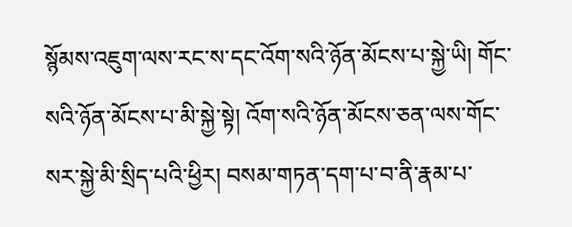སྙོམས་འཇུག་ལས་རང་ས་དང་འོག་སའི་ཉོན་མོངས་པ་སྐྱེ་ཡི། གོང་སའི་ཉོན་མོངས་པ་མི་སྐྱེ་སྟེ། འོག་སའི་ཉོན་མོངས་ཅན་ལས་གོང་སར་སྐྱེ་མི་སྲིད་པའི་ཕྱིར། བསམ་གཏན་དག་པ་བ་ནི་རྣམ་པ་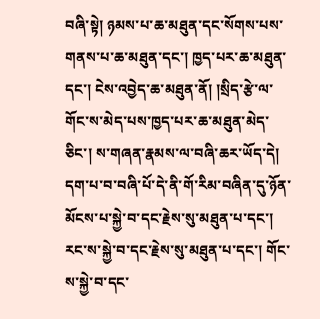བཞི་སྟེ། ཉམས་པ་ཆ་མཐུན་དང་སོགས་པས་གནས་པ་ཆ་མཐུན་དང་། ཁྱད་པར་ཆ་མཐུན་དང་། ངེས་འབྱེད་ཆ་མཐུན་ནོ། །སྲིད་རྩེ་ལ་གོང་ས་མེད་པས་ཁྱད་པར་ཆ་མཐུན་མེད་ཅིང་། ས་གཞན་རྣམས་ལ་བཞི་ཆར་ཡོད་དེ། དག་པ་བ་བཞི་པོ་དེ་ནི་གོ་རིམ་བཞིན་དུ་ཉོན་མོངས་པ་སྐྱེ་བ་དང་རྗེས་སུ་མཐུན་པ་དང་། རང་ས་སྐྱེ་བ་དང་རྗེས་སུ་མཐུན་པ་དང་། གོང་ས་སྐྱེ་བ་དང་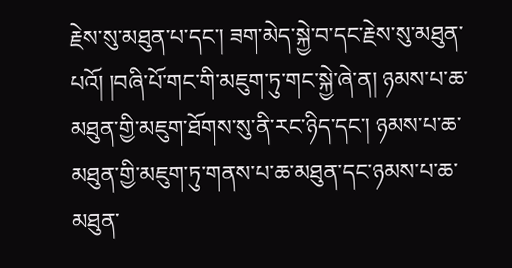རྗེས་སུ་མཐུན་པ་དང་། ཟག་མེད་སྐྱེ་བ་དང་རྗེས་སུ་མཐུན་པའོ། །བཞི་པོ་གང་གི་མཇུག་ཏུ་གང་སྐྱེ་ཞེ་ན། ཉམས་པ་ཆ་མཐུན་གྱི་མཇུག་ཐོགས་སུ་ནི་རང་ཉིད་དང་། ཉམས་པ་ཆ་མཐུན་གྱི་མཇུག་ཏུ་གནས་པ་ཆ་མཐུན་དང་ཉམས་པ་ཆ་མཐུན་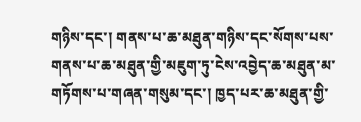གཉིས་དང་། གནས་པ་ཆ་མཐུན་གཉིས་དང་སོགས་པས་གནས་པ་ཆ་མཐུན་གྱི་མཇུག་ཏུ་ངེས་འབྱེད་ཆ་མཐུན་མ་གཏོགས་པ་གཞན་གསུམ་དང་། ཁྱད་པར་ཆ་མཐུན་གྱི་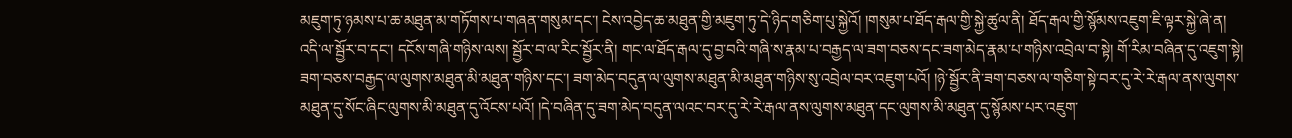མཇུག་ཏུ་ཉམས་པ་ཆ་མཐུན་མ་གཏོགས་པ་གཞན་གསུམ་དང་། ངེས་འབྱེད་ཆ་མཐུན་གྱི་མཇུག་ཏུ་དེ་ཉིད་གཅིག་པུ་སྐྱེའོ། །གསུམ་པ་ཐོད་རྒལ་གྱི་སྐྱེ་ཚུལ་ནི། ཐོད་རྒལ་གྱི་སྙོམས་འཇུག་ཇི་ལྟར་སྐྱེ་ཞེ་ན། འདི་ལ་སྦྱོར་བ་དང་། དངོས་གཞི་གཉིས་ལས། སྦྱོར་བ་ལ་རིང་སྦྱོར་ནི། གང་ལ་ཐོད་རྒལ་དུ་བྱ་བའི་གཞི་ས་རྣམ་པ་བརྒྱད་ལ་ཟག་བཅས་དང་ཟག་མེད་རྣམ་པ་གཉིས་འབྲེལ་བ་སྟེ། གོ་རིམ་བཞིན་དུ་འཇུག་སྟེ། ཟག་བཅས་བརྒྱད་ལ་ལུགས་མཐུན་མི་མཐུན་གཉིས་དང་། ཟག་མེད་བདུན་ལ་ལུགས་མཐུན་མི་མཐུན་གཉིས་སུ་འབྲེལ་བར་འཇུག་པའོ། །ཉེ་སྦྱོར་ནི་ཟག་བཅས་ལ་གཅིག་སྟེ་བར་དུ་རེ་རེ་རྒལ་ནས་ལུགས་མཐུན་དུ་སོང་ཞིང་ལུགས་མི་མཐུན་དུ་འོངས་པའོ། །དེ་བཞིན་དུ་ཟག་མེད་བདུན་ལའང་བར་དུ་རེ་རེ་རྒལ་ནས་ལུགས་མཐུན་དང་ལུགས་མི་མཐུན་དུ་སྙོམས་པར་འཇུག་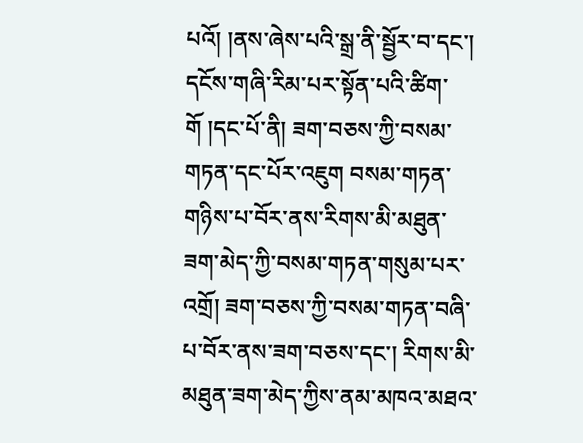པའོ། །ནས་ཞེས་པའི་སྒྲ་ནི་སྦྱོར་བ་དང་། དངོས་གཞི་རིམ་པར་སྟོན་པའི་ཚིག་གོ །དང་པོ་ནི། ཟག་བཅས་ཀྱི་བསམ་གཏན་དང་པོར་འཇུག བསམ་གཏན་གཉིས་པ་བོར་ནས་རིགས་མི་མཐུན་ཟག་མེད་ཀྱི་བསམ་གཏན་གསུམ་པར་འགྲོ། ཟག་བཅས་ཀྱི་བསམ་གཏན་བཞི་པ་བོར་ནས་ཟག་བཅས་དང་། རིགས་མི་མཐུན་ཟག་མེད་ཀྱིས་ནམ་མཁའ་མཐའ་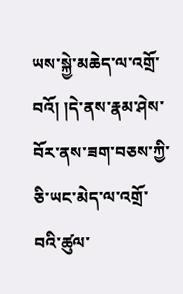ཡས་སྐྱེ་མཆེད་ལ་འགྲོ་བའོ། །དེ་ནས་རྣམ་ཤེས་བོར་ནས་ཟག་བཅས་ཀྱི་ཅི་ཡང་མེད་ལ་འགྲོ་བའི་ཚུལ་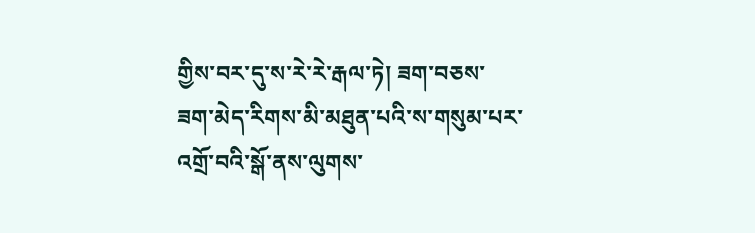གྱིས་བར་དུ་ས་རེ་རེ་རྒལ་ཏེ། ཟག་བཅས་ཟག་མེད་རིགས་མི་མཐུན་པའི་ས་གསུམ་པར་འགྲོ་བའི་སྒོ་ནས་ལུགས་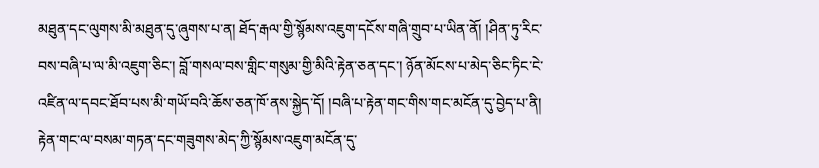མཐུན་དང་ལུགས་མི་མཐུན་དུ་ཞུགས་པ་ན། ཐོད་རྒལ་གྱི་སྙོམས་འཇུག་དངོས་གཞི་གྲུབ་པ་ཡིན་ནོ། །ཤིན་ཏུ་རིང་བས་བཞི་པ་ལ་མི་འཇུག་ཅིང་། བློ་གསལ་བས་གླིང་གསུམ་གྱི་མིའི་རྟེན་ཅན་དང་། ཉོན་མོངས་པ་མེད་ཅིང་ཏིང་ངེ་འཛིན་ལ་དབང་ཐོབ་པས་མི་གཡོ་བའི་ཆོས་ཅན་ཁོ་ནས་སྐྱེད་དོ། །བཞི་པ་རྟེན་གང་གིས་གང་མངོན་དུ་བྱེད་པ་ནི། རྟེན་གང་ལ་བསམ་གཏན་དང་གཟུགས་མེད་ཀྱི་སྙོམས་འཇུག་མངོན་དུ་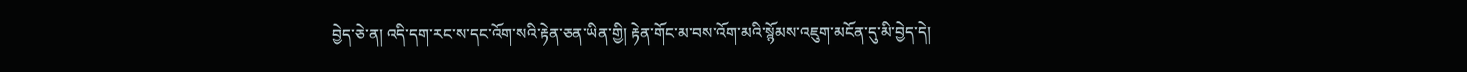བྱེད་ཅེ་ན། འདི་དག་རང་ས་དང་འོག་སའི་རྟེན་ཅན་ཡིན་གྱི། རྟེན་གོང་མ་བས་འོག་མའི་སྙོམས་འཇུག་མངོན་དུ་མི་བྱེད་དེ།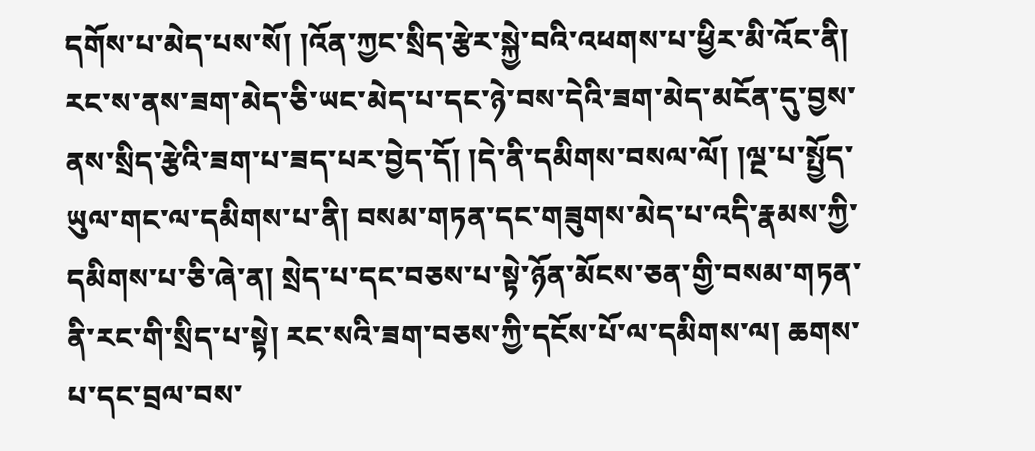དགོས་པ་མེད་པས་སོ། །འོན་ཀྱང་སྲིད་རྩེར་སྐྱེ་བའི་འཕགས་པ་ཕྱིར་མི་འོང་ནི། རང་ས་ནས་ཟག་མེད་ཅི་ཡང་མེད་པ་དང་ཉེ་བས་དེའི་ཟག་མེད་མངོན་དུ་བྱས་ནས་སྲིད་རྩེའི་ཟག་པ་ཟད་པར་བྱེད་དོ། །དེ་ནི་དམིགས་བསལ་ལོ། །ལྔ་པ་སྤྱོད་ཡུལ་གང་ལ་དམིགས་པ་ནི། བསམ་གཏན་དང་གཟུགས་མེད་པ་འདི་རྣམས་ཀྱི་དམིགས་པ་ཅི་ཞེ་ན། སྲེད་པ་དང་བཅས་པ་སྟེ་ཉོན་མོངས་ཅན་གྱི་བསམ་གཏན་ནི་རང་གི་སྲིད་པ་སྟེ། རང་སའི་ཟག་བཅས་ཀྱི་དངོས་པོ་ལ་དམིགས་ལ། ཆགས་པ་དང་བྲལ་བས་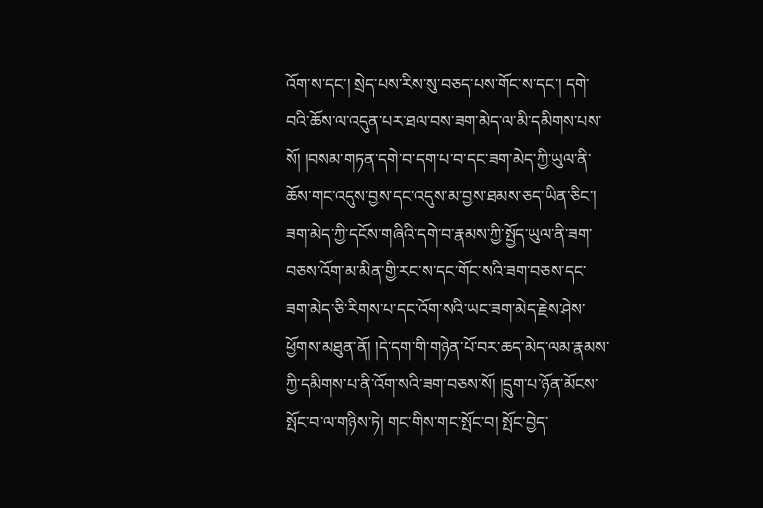འོག་ས་དང་། སྲེད་པས་རིས་སུ་བཅད་པས་གོང་ས་དང་། དགེ་བའི་ཆོས་ལ་འདུན་པར་ཐལ་བས་ཟག་མེད་ལ་མི་དམིགས་པས་སོ། །བསམ་གཏན་དགེ་བ་དག་པ་བ་དང་ཟག་མེད་ཀྱི་ཡུལ་ནི་ཆོས་གང་འདུས་བྱས་དང་འདུས་མ་བྱས་ཐམས་ཅད་ཡིན་ཅིང་། ཟག་མེད་ཀྱི་དངོས་གཞིའི་དགེ་བ་རྣམས་ཀྱི་སྤྱོད་ཡུལ་ནི་ཟག་བཅས་འོག་མ་མིན་གྱི་རང་ས་དང་གོང་སའི་ཟག་བཅས་དང་ཟག་མེད་ཅི་རིགས་པ་དང་འོག་སའི་ཡང་ཟག་མེད་རྗེས་ཤེས་ཕྱོགས་མཐུན་ནོ། །དེ་དག་གི་གཉེན་པོ་བར་ཆད་མེད་ལམ་རྣམས་ཀྱི་དམིགས་པ་ནི་འོག་སའི་ཟག་བཅས་སོ། །དྲུག་པ་ཉོན་མོངས་སྤོང་བ་ལ་གཉིས་ཏེ། གང་གིས་གང་སྤོང་བ། སྤོང་བྱེད་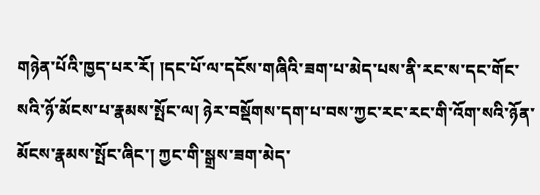གཉེན་པོའི་ཁྱད་པར་རོ། །དང་པོ་ལ་དངོས་གཞིའི་ཟག་པ་མེད་པས་ནི་རང་ས་དང་གོང་སའི་ཉོ་མོངས་པ་རྣམས་སྤོང་ལ། ཉེར་བསྡོགས་དག་པ་བས་ཀྱང་རང་རང་གི་འོག་སའི་ཉོན་མོངས་རྣམས་སྤོང་ཞིང་། ཀྱང་གི་སྒྲས་ཟག་མེད་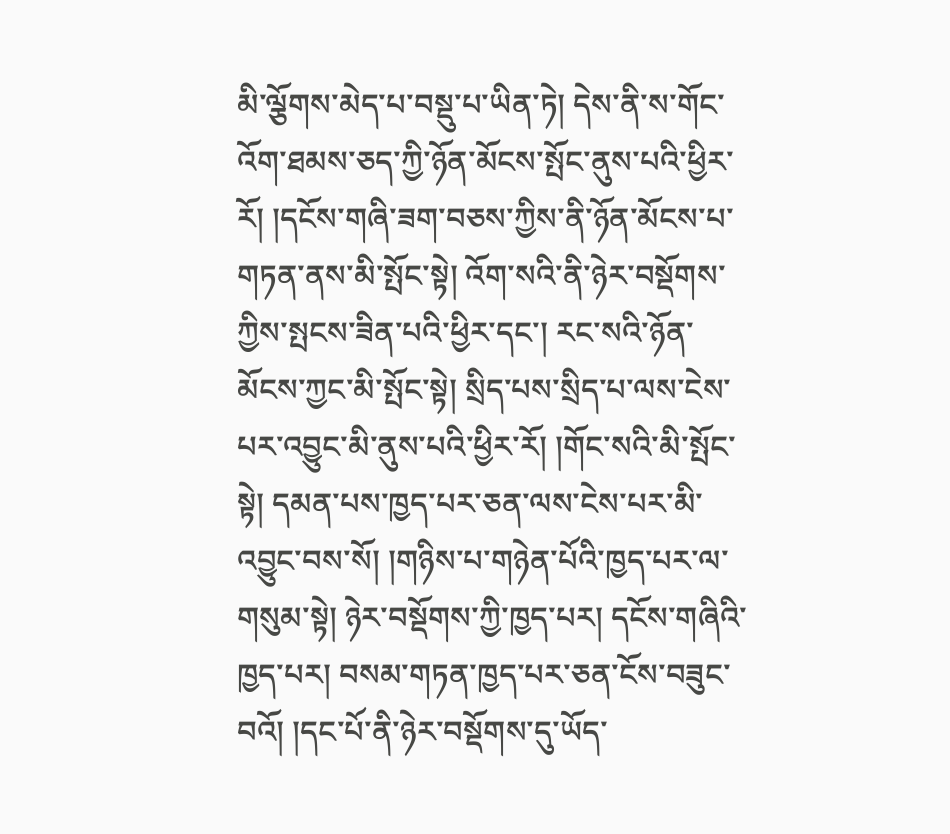མི་ལྕོགས་མེད་པ་བསྡུ་པ་ཡིན་ཏེ། དེས་ནི་ས་གོང་འོག་ཐམས་ཅད་ཀྱི་ཉོན་མོངས་སྤོང་ནུས་པའི་ཕྱིར་རོ། །དངོས་གཞི་ཟག་བཅས་ཀྱིས་ནི་ཉོན་མོངས་པ་གཏན་ནས་མི་སྤོང་སྟེ། འོག་སའི་ནི་ཉེར་བསྡོགས་ཀྱིས་སྤངས་ཟིན་པའི་ཕྱིར་དང་། རང་སའི་ཉོན་མོངས་ཀྱང་མི་སྤོང་སྟེ། སྲིད་པས་སྲིད་པ་ལས་ངེས་པར་འབྱུང་མི་ནུས་པའི་ཕྱིར་རོ། །གོང་སའི་མི་སྤོང་སྟེ། དམན་པས་ཁྱད་པར་ཅན་ལས་ངེས་པར་མི་འབྱུང་བས་སོ། །གཉིས་པ་གཉེན་པོའི་ཁྱད་པར་ལ་གསུམ་སྟེ། ཉེར་བསྡོགས་ཀྱི་ཁྱད་པར། དངོས་གཞིའི་ཁྱད་པར། བསམ་གཏན་ཁྱད་པར་ཅན་ངོས་བཟུང་བའོ། །དང་པོ་ནི་ཉེར་བསྡོགས་དུ་ཡོད་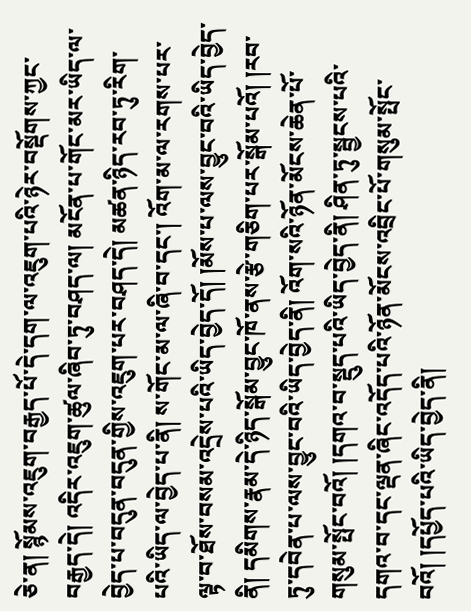ཅེ་ན། སྙོམས་འཇུག་བརྒྱད་པོ་དེ་དག་ལ་འཇུག་པའི་ཉེར་བསྡོགས་ཀྱང་བརྒྱད་དེ། འདིར་འཇུག་ཚུལ་ཞིབ་ཏུ་བཤད་ལ། མངོན་པ་གོང་མར་ཡིད་ལ་བྱེད་པ་བདུན་བདུན་གྱིས་འཇུག་པར་བཤད་དེ། མཚན་ཉིད་རབ་ཏུ་རིག་པའི་ཡིད་ལ་བྱེད་པ་ནི། ས་གོང་མ་ལ་ཞི་བ་དང་། འོག་མ་ལ་རགས་པར་ལྟ་བ་ཐོས་བསམ་འདྲེས་པའི་ཡིད་བྱེད་དོ། །མོས་པ་ལས་བྱུང་བའི་ཡིད་བྱེད་ནི། དམིགས་རྣམ་དེ་ཉིད་སྒོམ་བྱུང་ཁོ་ནས་རྩེ་གཅིག་པར་སྒོམ་པའོ། །རབ་ཏུ་དབེན་པ་ལས་བྱུང་བའི་ཡིད་བྱེད་ནི། འོག་སའི་ཉོན་མོངས་ཆེན་པོ་གསུམ་སྤོང་བའོ། །དགའ་བ་སྡུད་པའི་ཡིད་བྱེད་ནི། ཤིན་ཏུ་སྦྱངས་པའི་དགའ་བ་དང་ལྡན་ཞིང་འདོད་པའི་ཉོན་མོངས་འབྲིང་པོ་གསུམ་སྤོང་བའོ། །དཔྱོད་པའི་ཡིད་བྱེད་ནི།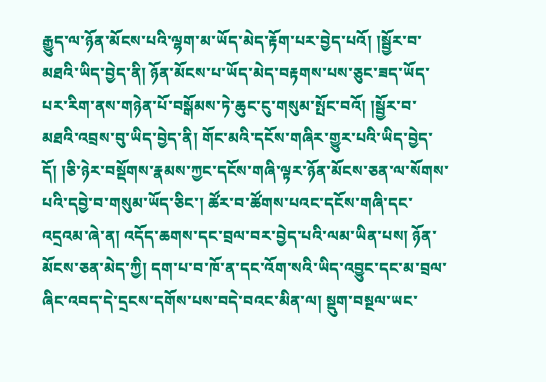རྒྱུད་ལ་ཉོན་མོངས་པའི་ལྷག་མ་ཡོད་མེད་རྟོག་པར་བྱེད་པའོ། །སྦྱོར་བ་མཐའི་ཡིད་བྱེད་ནི། ཉོན་མོངས་པ་ཡོད་མེད་བརྟགས་པས་ཅུང་ཟད་ཡོད་པར་རིག་ནས་གཉེན་པོ་བསྒོམས་ཏེ་ཆུང་ངུ་གསུམ་སྤོང་བའོ། །སྦྱོར་བ་མཐའི་འབྲས་བུ་ཡིད་བྱེད་ནི། གོང་མའི་དངོས་གཞིར་གྱུར་པའི་ཡིད་བྱེད་དོ། །ཅི་ཉེར་བསྡོགས་རྣམས་ཀྱང་དངོས་གཞི་ལྟར་ཉོན་མོངས་ཅན་ལ་སོགས་པའི་དབྱེ་བ་གསུམ་ཡོད་ཅིང་། ཚོར་བ་ཚོགས་པའང་དངོས་གཞི་དང་འདྲའམ་ཞེ་ན། འདོད་ཆགས་དང་བྲལ་བར་བྱེད་པའི་ལམ་ཡིན་པས། ཉོན་མོངས་ཅན་མེད་ཀྱི། དག་པ་བ་ཁོ་ན་དང་འོག་སའི་ཡིད་འབྱུང་དང་མ་བྲལ་ཞིང་འབད་དེ་དྲངས་དགོས་པས་བདེ་བའང་མིན་ལ། སྡུག་བསྔལ་ཡང་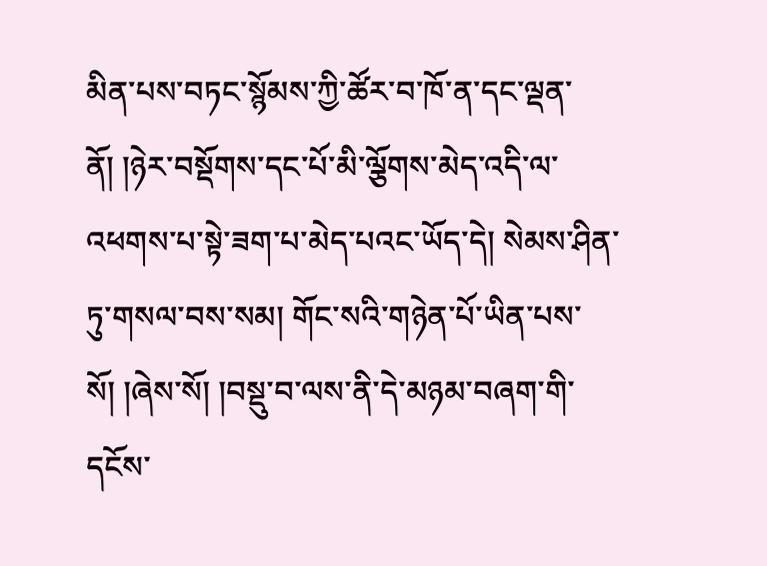མིན་པས་བཏང་སྙོམས་ཀྱི་ཚོར་བ་ཁོ་ན་དང་ལྡན་ནོ། །ཉེར་བསྡོགས་དང་པོ་མི་ལྕོགས་མེད་འདི་ལ་འཕགས་པ་སྟེ་ཟག་པ་མེད་པའང་ཡོད་དེ། སེམས་ཤིན་ཏུ་གསལ་བས་སམ། གོང་སའི་གཉེན་པོ་ཡིན་པས་སོ། །ཞེས་སོ། །བསྡུ་བ་ལས་ནི་དེ་མཉམ་བཞག་གི་དངོས་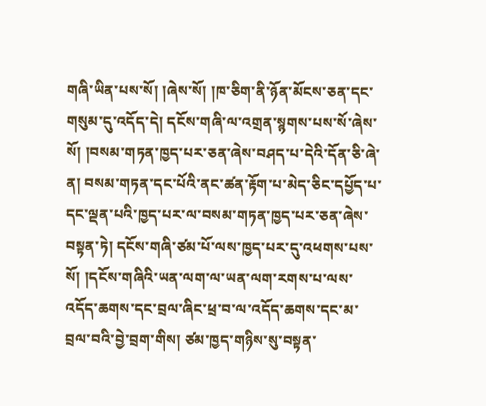གཞི་ཡིན་པས་སོ། །ཞེས་སོ། །ཁ་ཅིག་ནི་ཉོན་མོངས་ཅན་དང་གསུམ་དུ་འདོད་དེ། དངོས་གཞི་ལ་འགྲན་སྙགས་པས་སོ་ཞེས་སོ། །བསམ་གཏན་ཁྱད་པར་ཅན་ཞེས་བཤད་པ་དེའི་དོན་ཅི་ཞེ་ན། བསམ་གཏན་དང་པོའི་ནང་ཚན་རྟོག་པ་མེད་ཅིང་དཔྱོད་པ་དང་ལྡན་པའི་ཁྱད་པར་ལ་བསམ་གཏན་ཁྱད་པར་ཅན་ཞེས་བསྟན་ཏེ། དངོས་གཞི་ཙམ་པོ་ལས་ཁྱད་པར་དུ་འཕགས་པས་སོ། །དངོས་གཞིའི་ཡན་ལག་ལ་ཡན་ལག་རགས་པ་ལས་འདོད་ཆགས་དང་བྲལ་ཞིང་ཕྲ་བ་ལ་འདོད་ཆགས་དང་མ་བྲལ་བའི་བྱེ་བྲག་གིས། ཙམ་ཁྱད་གཉིས་སུ་བསྟན་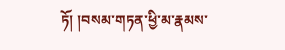ཏོ། །བསམ་གཏན་ཕྱི་མ་རྣམས་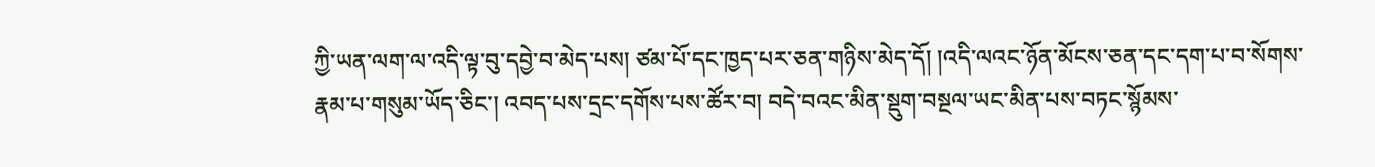ཀྱི་ཡན་ལག་ལ་འདི་ལྟ་བུ་དབྱེ་བ་མེད་པས། ཙམ་པོ་དང་ཁྱད་པར་ཅན་གཉིས་མེད་དོ། །འདི་ལའང་ཉོན་མོངས་ཅན་དང་དག་པ་བ་སོགས་རྣམ་པ་གསུམ་ཡོད་ཅིང་། འབད་པས་དྲང་དགོས་པས་ཚོར་བ། བདེ་བའང་མིན་སྡུག་བསྔལ་ཡང་མིན་པས་བཏང་སྙོམས་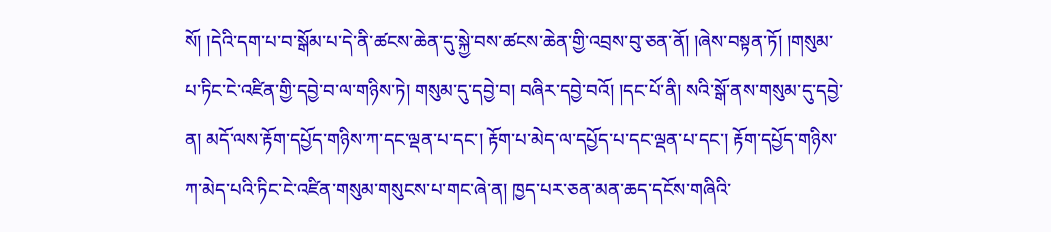སོ། །དེའི་དག་པ་བ་སྒོམ་པ་དེ་ནི་ཚངས་ཆེན་དུ་སྐྱེ་བས་ཚངས་ཆེན་གྱི་འབྲས་བུ་ཅན་ནོ། །ཞེས་བསྟན་ཏོ། །གསུམ་པ་ཏིང་ངེ་འཛིན་གྱི་དབྱེ་བ་ལ་གཉིས་ཏེ། གསུམ་དུ་དབྱེ་བ། བཞིར་དབྱེ་བའོ། །དང་པོ་ནི། སའི་སྒོ་ནས་གསུམ་དུ་དབྱེ་ན། མདོ་ལས་རྟོག་དཔྱོད་གཉིས་ཀ་དང་ལྡན་པ་དང་། རྟོག་པ་མེད་ལ་དཔྱོད་པ་དང་ལྡན་པ་དང་། རྟོག་དཔྱོད་གཉིས་ཀ་མེད་པའི་ཏིང་ངེ་འཛིན་གསུམ་གསུངས་པ་གང་ཞེ་ན། ཁྱད་པར་ཅན་མན་ཆད་དངོས་གཞིའི་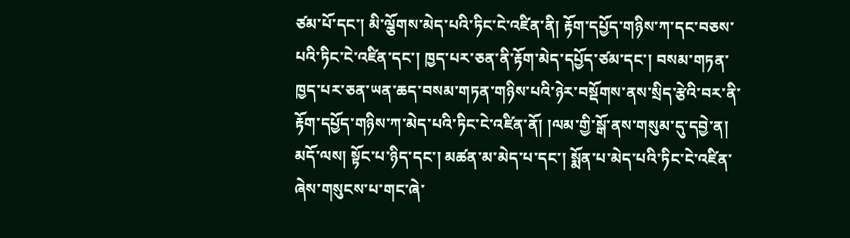ཙམ་པོ་དང་། མི་ལྕོགས་མེད་པའི་ཏིང་ངེ་འཛིན་ནི། རྟོག་དཔྱོད་གཉིས་ཀ་དང་བཅས་པའི་ཏིང་ངེ་འཛིན་དང་། ཁྱད་པར་ཅན་ནི་རྟོག་མེད་དཔྱོད་ཙམ་དང་། བསམ་གཏན་ཁྱད་པར་ཅན་ཡན་ཆད་བསམ་གཏན་གཉིས་པའི་ཉེར་བསྡོགས་ནས་སྲིད་རྩེའི་བར་ནི་རྟོག་དཔྱོད་གཉིས་ཀ་མེད་པའི་ཏིང་ངེ་འཛིན་ནོ། །ལམ་གྱི་སྒོ་ནས་གསུམ་དུ་དབྱེ་ན། མདོ་ལས། སྟོང་པ་ཉིད་དང་། མཚན་མ་མེད་པ་དང་། སྨོན་པ་མེད་པའི་ཏིང་ངེ་འཛིན་ཞེས་གསུངས་པ་གང་ཞེ་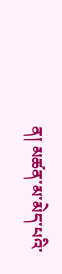ན། མཚན་མ་མེད་པའི་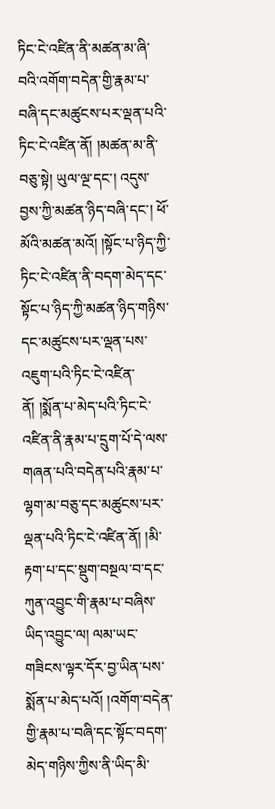ཏིང་ངེ་འཛིན་ནི་མཚན་མ་ཞི་བའི་འགོག་བདེན་གྱི་རྣམ་པ་བཞི་དང་མཚུངས་པར་ལྡན་པའི་ཏིང་ངེ་འཛིན་ནོ། །མཚན་མ་ནི་བཅུ་སྟེ། ཡུལ་ལྔ་དང་། འདུས་བྱས་ཀྱི་མཚན་ཉིད་བཞི་དང་། ཕོ་མོའི་མཚན་མའོ། །སྟོང་པ་ཉིད་ཀྱི་ཏིང་ངེ་འཛིན་ནི་བདག་མེད་དང་སྟོང་པ་ཉིད་ཀྱི་མཚན་ཉིད་གཉིས་དང་མཚུངས་པར་ལྡན་པས་འཇུག་པའི་ཏིང་ངེ་འཛིན་ནོ། །སྨོན་པ་མེད་པའི་ཏིང་ངེ་འཛིན་ནི་རྣམ་པ་དྲུག་པོ་དེ་ལས་གཞན་པའི་བདེན་པའི་རྣམ་པ་ལྷག་མ་བཅུ་དང་མཚུངས་པར་ལྡན་པའི་ཏིང་ངེ་འཛིན་ནོ། །མི་རྟག་པ་དང་སྡུག་བསྔལ་བ་དང་ཀུན་འབྱུང་གི་རྣམ་པ་བཞིས་ཡིད་འབྱུང་ལ། ལམ་ཡང་གཟིངས་ལྟར་དོར་བྱ་ཡིན་པས་སྨོན་པ་མེད་པའོ། །འགོག་བདེན་གྱི་རྣམ་པ་བཞི་དང་སྟོང་བདག་མེད་གཉིས་ཀྱིས་ནི་ཡིད་མི་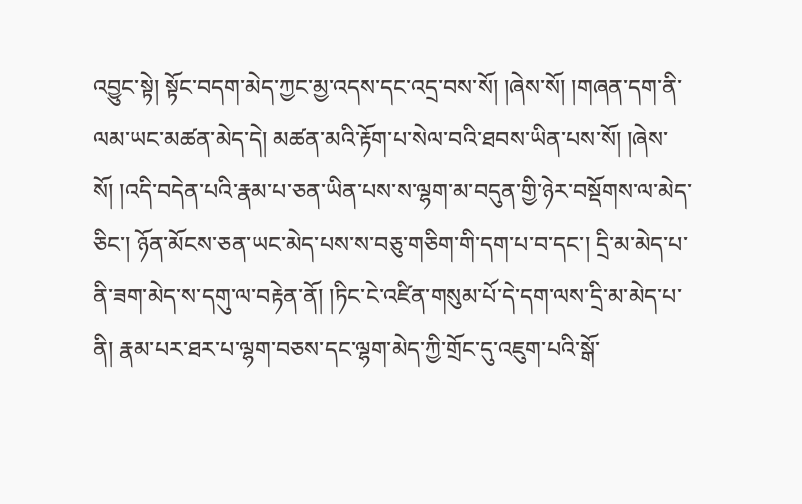འབྱུང་སྟེ། སྟོང་བདག་མེད་ཀྱང་མྱ་འདས་དང་འདྲ་བས་སོ། །ཞེས་སོ། །གཞན་དག་ནི་ལམ་ཡང་མཚན་མེད་དེ། མཚན་མའི་རྟོག་པ་སེལ་བའི་ཐབས་ཡིན་པས་སོ། །ཞེས་སོ། །འདི་བདེན་པའི་རྣམ་པ་ཅན་ཡིན་པས་ས་ལྷག་མ་བདུན་གྱི་ཉེར་བསྡོགས་ལ་མེད་ཅིང་། ཉོན་མོངས་ཅན་ཡང་མེད་པས་ས་བཅུ་གཅིག་གི་དག་པ་བ་དང་། དྲི་མ་མེད་པ་ནི་ཟག་མེད་ས་དགུ་ལ་བརྟེན་ནོ། །ཏིང་ངེ་འཛིན་གསུམ་པོ་དེ་དག་ལས་དྲི་མ་མེད་པ་ནི། རྣམ་པར་ཐར་པ་ལྷག་བཅས་དང་ལྷག་མེད་ཀྱི་གྲོང་དུ་འཇུག་པའི་སྒོ་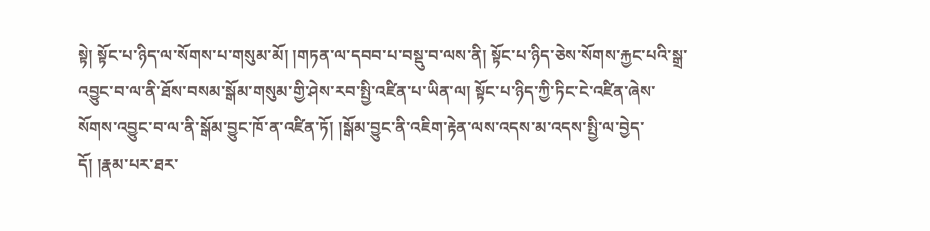སྟེ། སྟོང་པ་ཉིད་ལ་སོགས་པ་གསུམ་མོ། །གཏན་ལ་དབབ་པ་བསྡུ་བ་ལས་ནི། སྟོང་པ་ཉིད་ཅེས་སོགས་རྐྱང་པའི་སྒྲ་འབྱུང་བ་ལ་ནི་ཐོས་བསམ་སྒོམ་གསུམ་གྱི་ཤེས་རབ་སྤྱི་འཛིན་པ་ཡིན་ལ། སྟོང་པ་ཉིད་ཀྱི་ཏིང་ངེ་འཛིན་ཞེས་སོགས་འབྱུང་བ་ལ་ནི་སྒོམ་བྱུང་ཁོ་ན་འཛིན་ཏོ། །སྒོམ་བྱུང་ནི་འཇིག་རྟེན་ལས་འདས་མ་འདས་སྤྱི་ལ་བྱེད་དོ། །རྣམ་པར་ཐར་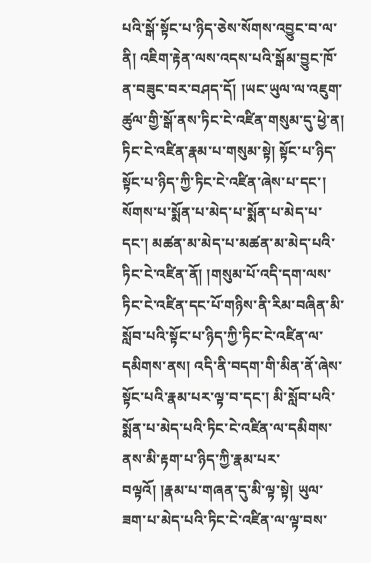པའི་སྒོ་སྟོང་པ་ཉིད་ཅེས་སོགས་འབྱུང་བ་ལ་ནི། འཇིག་རྟེན་ལས་འདས་པའི་སྒོམ་བྱུང་ཁོ་ན་བཟུང་བར་བཤད་དོ། །ཡང་ཡུལ་ལ་འཇུག་ཚུལ་གྱི་སྒོ་ནས་ཏིང་ངེ་འཛིན་གསུམ་དུ་ཕྱེ་ན། ཏིང་ངེ་འཛིན་རྣམ་པ་གསུམ་སྟེ། སྟོང་པ་ཉིད་སྟོང་པ་ཉིད་ཀྱི་ཏིང་ངེ་འཛིན་ཞེས་པ་དང་། སོགས་པ་སྨོན་པ་མེད་པ་སྨོན་པ་མེད་པ་དང་། མཚན་མ་མེད་པ་མཚན་མ་མེད་པའི་ཏིང་ངེ་འཛིན་ནོ། །གསུམ་པོ་འདི་དག་ལས་ཏིང་ངེ་འཛིན་དང་པོ་གཉིས་ནི་རིམ་བཞིན་མི་སློབ་པའི་སྟོང་པ་ཉིད་ཀྱི་ཏིང་ངེ་འཛིན་ལ་དམིགས་ནས། འདི་ནི་བདག་གི་མིན་ནོ་ཞེས་སྟོང་པའི་རྣམ་པར་ལྟ་བ་དང་། མི་སློབ་པའི་སྨོན་པ་མེད་པའི་ཏིང་ངེ་འཛིན་ལ་དམིགས་ནས་མི་རྟག་པ་ཉིད་ཀྱི་རྣམ་པར་བལྟའོ། །རྣམ་པ་གཞན་དུ་མི་ལྟ་སྟེ། ཡུལ་ཟག་པ་མེད་པའི་ཏིང་ངེ་འཛིན་ལ་ལྟ་བས་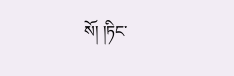སོ། །ཏིང་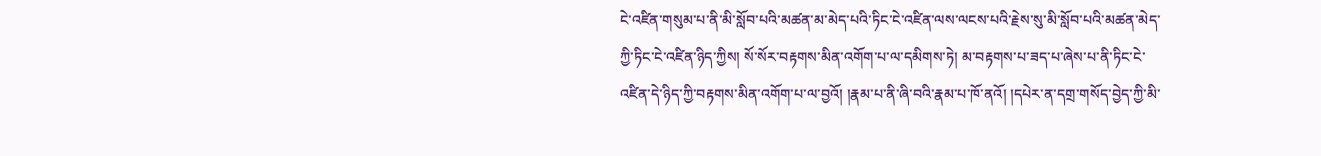ངེ་འཛིན་གསུམ་པ་ནི་མི་སློབ་པའི་མཚན་མ་མེད་པའི་ཏིང་ངེ་འཛིན་ལས་ལངས་པའི་རྗེས་སུ་མི་སློབ་པའི་མཚན་མེད་ཀྱི་ཏིང་ངེ་འཛིན་ཉིད་ཀྱིས། སོ་སོར་བརྟགས་མིན་འགོག་པ་ལ་དམིགས་ཏེ། མ་བརྟགས་པ་ཟད་པ་ཞེས་པ་ནི་ཏིང་ངེ་འཛིན་དེ་ཉིད་ཀྱི་བརྟགས་མིན་འགོག་པ་ལ་བྱའོ། །རྣམ་པ་ནི་ཞི་བའི་རྣམ་པ་ཁོ་ནའོ། །དཔེར་ན་དགྲ་གསོད་བྱེད་ཀྱི་མི་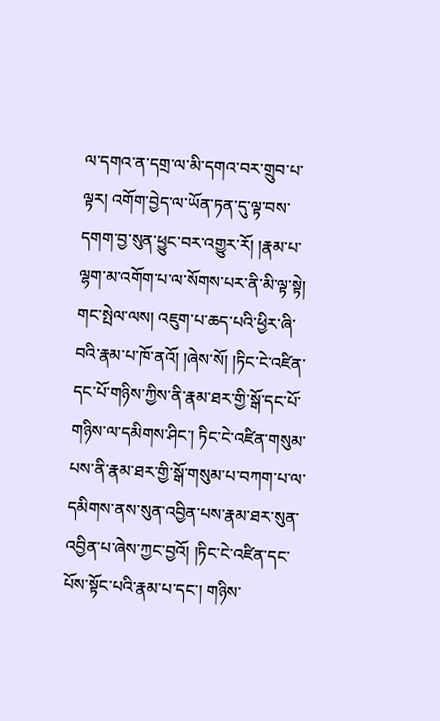ལ་དགའ་ན་དགྲ་ལ་མི་དགའ་བར་གྲུབ་པ་ལྟར། འགོག་བྱེད་ལ་ཡོན་ཏན་དུ་ལྟ་བས་དགག་བྱ་སུན་ཕྱུང་བར་འགྱུར་རོ། །རྣམ་པ་ལྷག་མ་འགོག་པ་ལ་སོགས་པར་ནི་མི་ལྟ་སྟེ། གང་སྤེལ་ལས། འཇུག་པ་ཆད་པའི་ཕྱིར་ཞི་བའི་རྣམ་པ་ཁོ་ནའོ། །ཞེས་སོ། །ཏིང་ངེ་འཛིན་དང་པོ་གཉིས་ཀྱིས་ནི་རྣམ་ཐར་གྱི་སྒོ་དང་པོ་གཉིས་ལ་དམིགས་ཤིང་། ཏིང་ངེ་འཛིན་གསུམ་པས་ནི་རྣམ་ཐར་གྱི་སྒོ་གསུམ་པ་བཀག་པ་ལ་དམིགས་ནས་སུན་འབྱིན་པས་རྣམ་ཐར་སུན་འབྱིན་པ་ཞེས་ཀྱང་བྱའོ། །ཏིང་ངེ་འཛིན་དང་པོས་སྟོང་པའི་རྣམ་པ་དང་། གཉིས་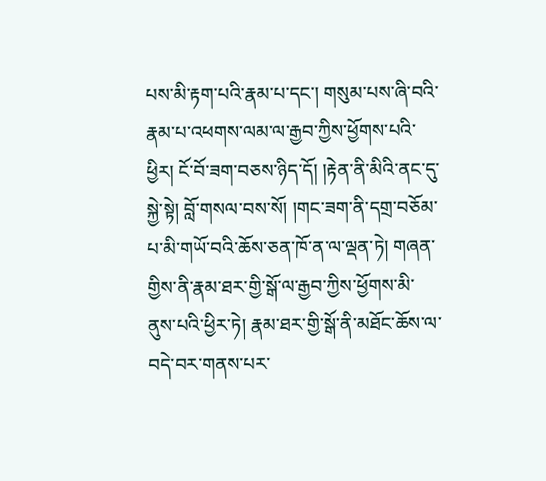པས་མི་རྟག་པའི་རྣམ་པ་དང་། གསུམ་པས་ཞི་བའི་རྣམ་པ་འཕགས་ལམ་ལ་རྒྱབ་ཀྱིས་ཕྱོགས་པའི་ཕྱིར། ངོ་བོ་ཟག་བཅས་ཉིད་དོ། །རྟེན་ནི་མིའི་ནང་དུ་སྐྱེ་སྟེ། བློ་གསལ་བས་སོ། །གང་ཟག་ནི་དགྲ་བཅོམ་པ་མི་གཡོ་བའི་ཆོས་ཅན་ཁོ་ན་ལ་ལྡན་ཏེ། གཞན་གྱིས་ནི་རྣམ་ཐར་གྱི་སྒོ་ལ་རྒྱབ་ཀྱིས་ཕྱོགས་མི་ནུས་པའི་ཕྱིར་ཏེ། རྣམ་ཐར་གྱི་སྒོ་ནི་མཐོང་ཆོས་ལ་བདེ་བར་གནས་པར་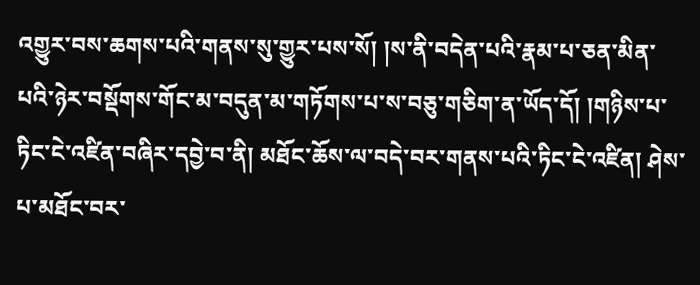འགྱུར་བས་ཆགས་པའི་གནས་སུ་གྱུར་པས་སོ། །ས་ནི་བདེན་པའི་རྣམ་པ་ཅན་མིན་པའི་ཉེར་བསྡོགས་གོང་མ་བདུན་མ་གཏོགས་པ་ས་བཅུ་གཅིག་ན་ཡོད་དོ། །གཉིས་པ་ཏིང་ངེ་འཛིན་བཞིར་དབྱེ་བ་ནི། མཐོང་ཆོས་ལ་བདེ་བར་གནས་པའི་ཏིང་ངེ་འཛིན། ཤེས་པ་མཐོང་བར་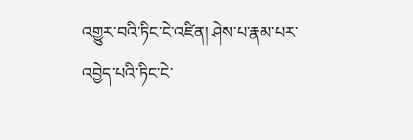འགྱུར་བའི་ཏིང་ངེ་འཛིན། ཤེས་པ་རྣམ་པར་འབྱེད་པའི་ཏིང་ངེ་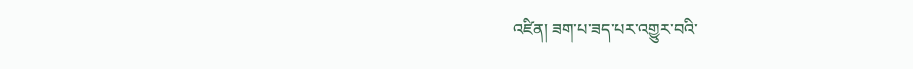འཛིན། ཟག་པ་ཟད་པར་འགྱུར་བའི་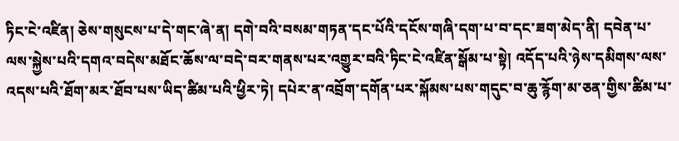ཏིང་ངེ་འཛིན། ཅེས་གསུངས་པ་དེ་གང་ཞེ་ན། དགེ་བའི་བསམ་གཏན་དང་པོའི་དངོས་གཞི་དག་པ་བ་དང་ཟག་མེད་ནི། དབེན་པ་ལས་སྐྱེས་པའི་དགའ་བདེས་མཐོང་ཆོས་ལ་བདེ་བར་གནས་པར་འགྱུར་བའི་ཏིང་ངེ་འཛིན་སྒོམ་པ་སྟེ། འདོད་པའི་ཉེས་དམིགས་ལས་འདས་པའི་ཐོག་མར་ཐོབ་པས་ཡིད་ཚིམ་པའི་ཕྱིར་ཏེ། དཔེར་ན་འབྲོག་དགོན་པར་སྐོམས་པས་གདུང་བ་ཆུ་རྙོག་མ་ཅན་གྱིས་ཚིམ་པ་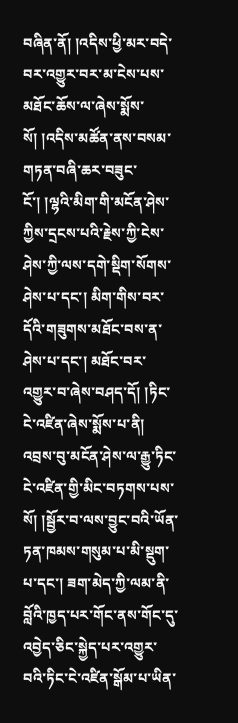བཞིན་ནོ། །འདིས་ཕྱི་མར་བདེ་བར་འགྱུར་བར་མ་ངེས་པས་མཐོང་ཆོས་ལ་ཞེས་སྨོས་སོ། །འདིས་མཚོན་ནས་བསམ་གཏན་བཞི་ཆར་བཟུང་ངོ་། །ལྷའི་མིག་གི་མངོན་ཤེས་ཀྱིས་དྲངས་པའི་རྗེས་ཀྱི་ངེས་ཤེས་ཀྱི་ལས་དགེ་སྡིག་སོགས་ཤེས་པ་དང་། མིག་གིས་བར་དོའི་གཟུགས་མཐོང་བས་ན་ཤེས་པ་དང་། མཐོང་བར་འགྱུར་བ་ཞེས་བཤད་དོ། །ཏིང་ངེ་འཛིན་ཞེས་སྨོས་པ་ནི། འབྲས་བུ་མངོན་ཤེས་ལ་རྒྱུ་ཏིང་ངེ་འཛིན་གྱི་མིང་བཏགས་པས་སོ། །སྦྱོར་བ་ལས་བྱུང་བའི་ཡོན་ཏན་ཁམས་གསུམ་པ་མི་སྡུག་པ་དང་། ཟག་མེད་ཀྱི་ལམ་ནི་བློའི་ཁྱད་པར་གོང་ནས་གོང་དུ་འབྱེད་ཅིང་སྐྱེད་པར་འགྱུར་བའི་ཏིང་ངེ་འཛིན་སྒོམ་པ་ཡིན་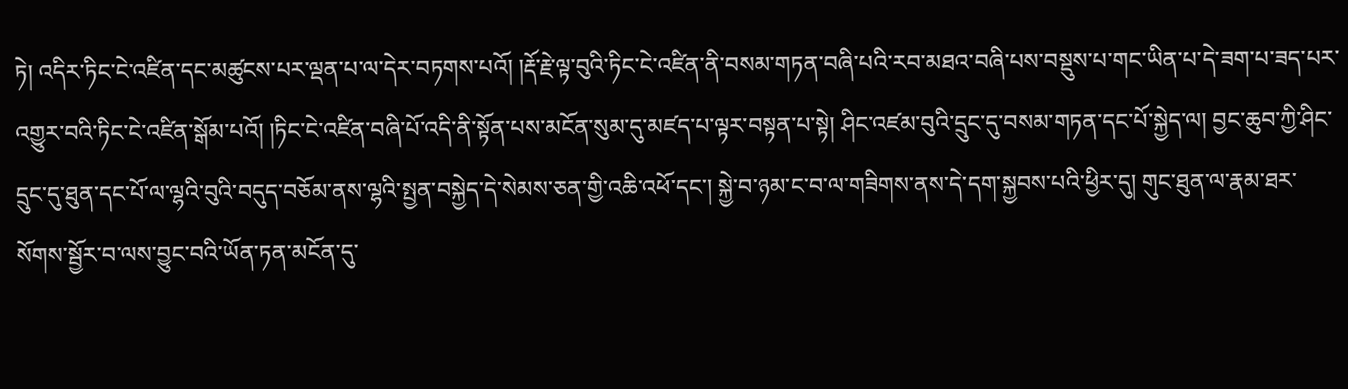ཏེ། འདིར་ཏིང་ངེ་འཛིན་དང་མཚུངས་པར་ལྡན་པ་ལ་དེར་བཏགས་པའོ། །རྡོ་རྗེ་ལྟ་བུའི་ཏིང་ངེ་འཛིན་ནི་བསམ་གཏན་བཞི་པའི་རབ་མཐའ་བཞི་པས་བསྡུས་པ་གང་ཡིན་པ་དེ་ཟག་པ་ཟད་པར་འགྱུར་བའི་ཏིང་ངེ་འཛིན་སྒོམ་པའོ། །ཏིང་ངེ་འཛིན་བཞི་པོ་འདི་ནི་སྟོན་པས་མངོན་སུམ་དུ་མཛད་པ་ལྟར་བསྟན་པ་སྟེ། ཤིང་འཛམ་བུའི་དྲུང་དུ་བསམ་གཏན་དང་པོ་སྐྱེད་ལ། བྱང་ཆུབ་ཀྱི་ཤིང་དྲུང་དུ་ཐུན་དང་པོ་ལ་ལྷའི་བུའི་བདུད་བཅོམ་ནས་ལྷའི་སྤྱན་བསྐྱེད་དེ་སེམས་ཅན་གྱི་འཆི་འཕོ་དང་། སྐྱེ་བ་ཉམ་ང་བ་ལ་གཟིགས་ནས་དེ་དག་སྐྱབས་པའི་ཕྱིར་དུ། གུང་ཐུན་ལ་རྣམ་ཐར་སོགས་སྦྱོར་བ་ལས་བྱུང་བའི་ཡོན་ཏན་མངོན་དུ་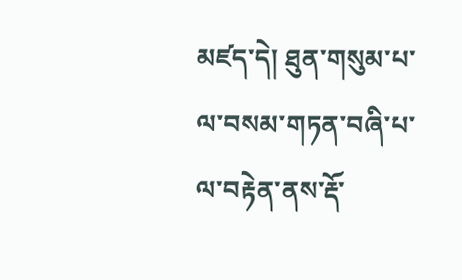མཛད་དེ། ཐུན་གསུམ་པ་ལ་བསམ་གཏན་བཞི་པ་ལ་བརྟེན་ནས་རྡོ་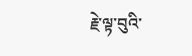རྗེ་ལྟ་བུའི་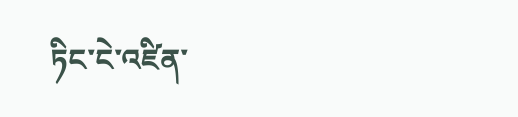ཏིང་ངེ་འཛིན་